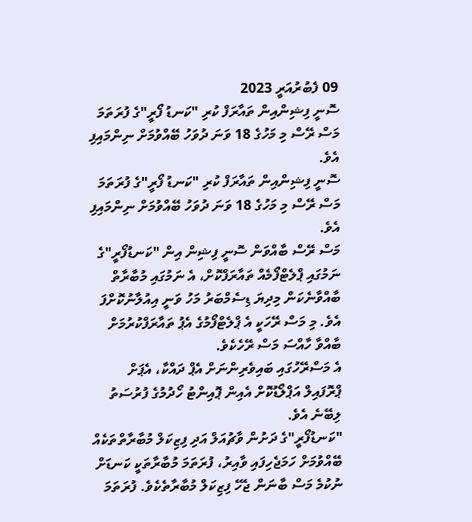09 ފެބުރުއަރީ 2023
ސޮނީ ފިޝިންއިން ތައާރަފް ކުރި "ކަނޑު ފޯރީ"ގެ ފުރަތަމަ މަސް ރޭސް މި މަހުގެ 18 ވަނަ ދުވަހު ބޭއްވުމަށް ނިންމައިފި އެވެ.
ސޮނީ ފިޝިންއިން ތައާރަފް ކުރި "ކަނޑު ފޯރީ"ގެ ފުރަތަމަ މަސް ރޭސް މި މަހުގެ 18 ވަނަ ދުވަހު ބޭއްވުމަށް ނިންމައިފި އެވެ.
މަސް ރޭސް ބާއްވަން ސޮނީ ފިޝިން އިން "ކަނޑުފޯރީ"ގެ ނަމުގައި ޕްލެޓްފޯމެއް ތައާރަފްކޮށް، އެ ނަމުގައި މުބާރާތް ބާއްވާނެކަން މިދިޔަ ޑިސެމްބަރު މަހު ވަނީ އިއުލާނުކޮށްފަ އެވެ. މި މަސް ރޭހަކީ އެ ޕްލެޓްފޯމުގެ އެޕު ތައާރަފްކުރުމަށް ބާއްވާ ހާއްސަ މަސް ރޭހެކެވެ.
އެ މަސްރޭހުގައި ބައިވެރިންނަށް އެޕް ދައްކާ، އެޕަށް ޕްރޮފައިލް އަޕްލޯޑުކޮށް އެއިން ޕޮއިންޓު ހޯދުމުގެ ފުރުސަތު ލިބޭނެ އެވެ.
"ކަނޑުފޯރީ"ގެ ދަށުން ވާޗުއަލް އަދި ފިޒިކަލް މުބާރާތްތަކެއް ބޭއްވުމަށް ހަމަޖެހިފައި ވާއިރު، ފުރަތަމަ މުބާރާތަކީ ކަނޑަށް ނުކުމެ މަސް ބާނަން ޖެހޭ ފިޒިކަލް މުބާރާތެކެވެ. ފުރަތަމަ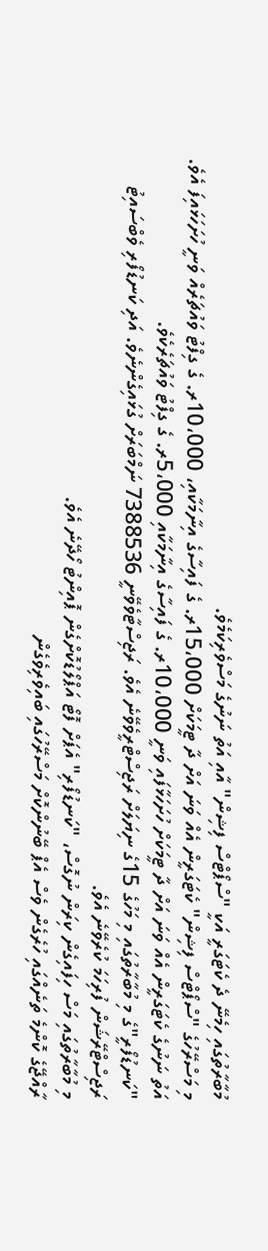މުބާރާތުގައި ހިމެނޭ ދެ ކެޓަގަރީ އަކީ "ސްޕޯޓްސް ފިޝިން" އާއި އަތު ނަނުގެ މަސްވެރިކަމެވެ.
މި މަސްރޭހުގެ "ސްޕޯޓްސް ފިޝިން" ކެޓަގަރީން އެއް ވަނަ އަށް ދާ ޓީމަކަށް 15،000ރ. ގެ ފައިސާގެ އިނާމަކާއި، 10،000ރ. ގެ ގިފްޓު ވައުޗަރެއް ވަނީ ހުށަހަޅައިފަ އެވެ.
އަތު ނަނުގެ ކެޓަގަރީން އެއް ވަނަ އަށް ދާ ޓީމަކަށް ހުށަހަޅާފައި ވަނީ 10،000ރ. ގެ ފައިސާގެ އިނާމަކާއި 5،000ރ. ގެ ގިފްޓު ވައުޗަރެކެވެ.
"ކަނޑުފޯރީ"ގެ މި މުބާރާތުގައި މި މަހުގެ 15ގެ ނިޔަލަށް ރަޖިސްޓްރީވެވޭނެ އެވެ. ރަޖިސްޓާވެވޭނީ 7388536 ނަމްބަރަށް ގުޅައިގެންނެވެ. އަދި ކަނޑުފޯރި ވެބްސައިޓު ރަޖިސްޓްރޭޝަން ފުރިހަމަ ކުރެވޭނެ އެވެ.
މި މުބާރާތުގައި މަސް ހިފައިގެން ކިރަން ނުގޮސް، "ކަނޑުފޯރި" އެޕަށް ފޮޓޯ އަޕްލޯޑުކޮށްގެން ޕޮއިންޓު ހޯދޭނެ އެވެ.
ރާއްޖޭގެ ކޮންމެ ތަނެއްގައި ހުރެގެން ވެސް އެޕް ބޭނުންކޮށް މަސްރޭހުގައި ބައިވެރިވެގެން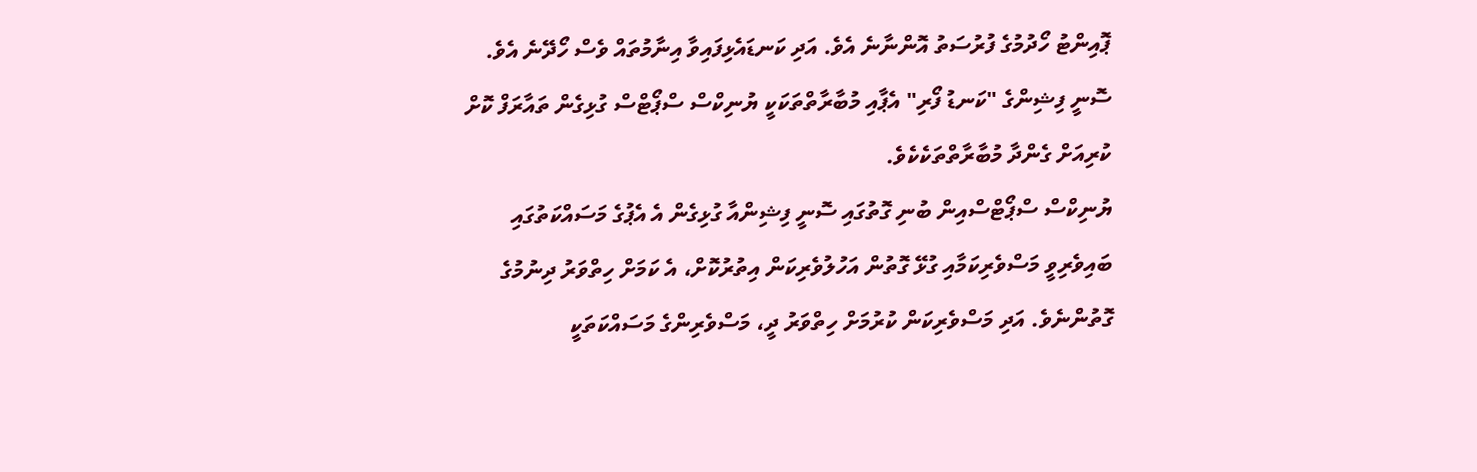ޕޮއިންޓު ހޯދުމުގެ ފުރުސަތު އޮންނާނެ އެވެ. އަދި ކަނޑައެޅިފައިވާ އިނާމުތައް ވެސް ހޯދޭނެ އެވެ.
ސޮނީ ފިޝިންގެ "ކަނޑު ފޯރި" އެޕާއި މުބާރާތްތަކަކީ ޔުނިކްސް ސްޕޯޓްސް ގުޅިގެން ތައާރަފް ކޮށް ކުރިއަށް ގެންދާ މުބާރާތްތަކެކެވެ.
ޔުނިކްސް ސްޕޯޓްސްއިން ބުނި ގޮތުގައި ސޮނީ ފިޝިންއާ ގުޅިގެން އެ އެޕުގެ މަސައްކަތުގައި ބައިވެރިވީ މަސްވެރިކަމާއި ގުޅޭ ގޮތުން އަހުލުވެރިކަން އިތުރުކޮށް، އެ ކަމަށް ހިތްވަރު ދިނުމުގެ ގޮތުންނެވެ. އަދި މަސްވެރިކަން ކުރުމަށް ހިތްވަރު ދީ، މަސްވެރިންގެ މަސައްކަތަކީ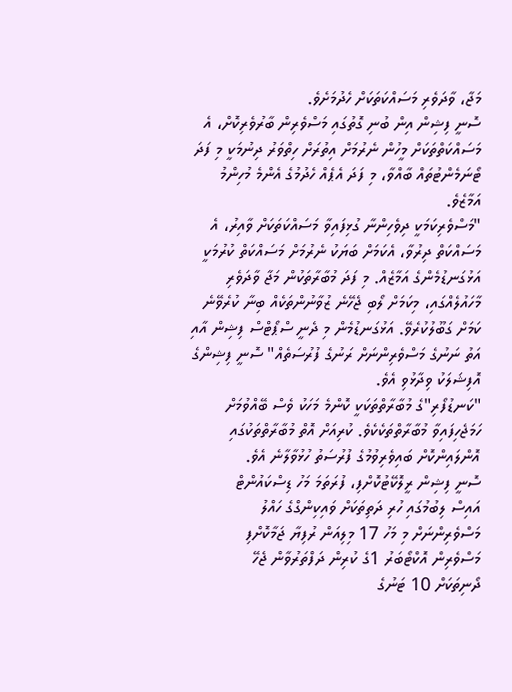މަޖާ، ވާދަވެރި މަސައްކަތަކަށް ހެދުމަށެވެ.
ސޮނީ ފިޝިން އިން ބުނި ގޮތުގައި މަސްވެރިން ބާރުވެރިކޮށް، އެ މަސައްކަތްތަކަށް މީހުން ނެރުމަށް އިތުރަށް ހިތްވަރު ދިނުމަކީ މި ފަދަ ޓޯނަމެންޓުތައް ބާއްވާ، މި ފަދަ އެޕެއް ހެދުމުގެ އެންމެ މުހިންމު އަމާޒެވެ.
"މަސްވެރިކަމަކީ ދިވެހިންނާ ގުޅިފައިވާ މަސައްކަތަކަށް ވާއިރު، އެ މަސައްކަތް ދިރުވާ، އެކަމަށް ބަޔަކު ނެރުމަށް މަސައްކަތް ކުރުމަކީ އަޅުގަނޑުމެންގެ އަމާޒެއް. މި ފަދަ މުބާރާތަކުން މަޖާ ވާދަވެރި މާހައުލެއްގައި، މިކަމަށް ލޯބި ޖެހޭނެ ޒުވާނުންތަކެއް ބިނާ ކުރެވޭނެ ކަމަށް ގަބޫލުކުރެވޭ. އަޅުގަނޑުމެން މި ދެނީ ސްޕޯޓްސް ފިޝިން އާއި އަތު ނަނުގެ މަސްވެރިންނަށް ރަނުގެ ފުރުސަތެއް" ސޮނީ ފިޝިންގެ އޮފިޝަލަކު ވިދާޅުވި އެވެ.
"ކަނޑުފޯރި"ގެ މުބާރާތްތަކަކީ ކޮންމެ މަހަކު ވެސް ބޭއްވުމަށް ހަމަޖެހިފައިވާ މުބާރާތްތަކެކެވެ. ކުރިއަށް އޮތް މުބާރާތްތަކުގައި އޮންލައިންކޮށް ބައިވެރިވުމުގެ ފުރުސަތު ހުޅުވާލާނެ އެވެ.
ސޮނީ ފިޝިން ރީލޮކޭޓުކޮށްފި، ފުރަތަމަ މަހު ޑިސްކައުންޓް
އައިސް ލިބުމުގައި ހުރި ދަތިތަކަށް ވައިކިންގްގެ ހައްލު
މަސްވެރިންނަށް މި މަހު 17 މިލިއަން ރުފިޔާ ޖަމާކޮށްފި
މަސްވެރިން އޮކްޓޯބަރު 1ގެ ކުރިން ދަފްތަރުވާން ޖެހޭ
ދޯނިތަކަށް 10 ޓަނުގެ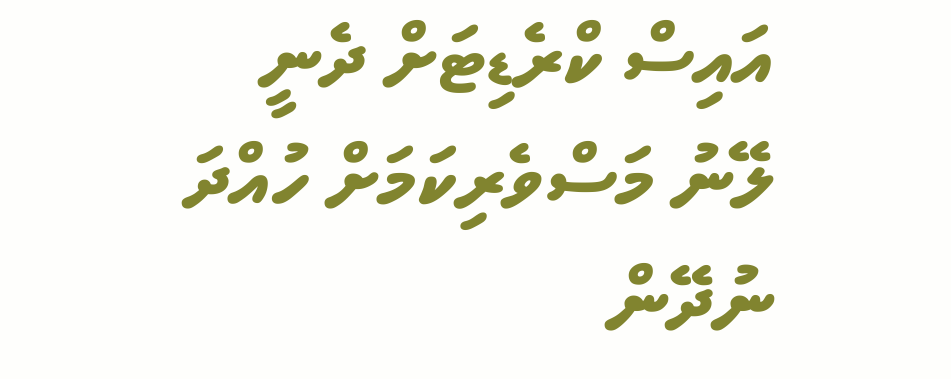އައިސް ކްރެޑިޓަށް ދެނީ
ލޭނު މަސްވެރިކަމަށް ހުއްދަ ނުދޭން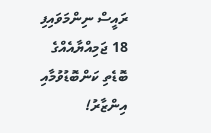ރައީސް ނިންމަވައިފި
18 ޖަމިއްޔާއެއްގެ ބޮޑެތި ކަންބޮޑުވުމާއި އިންޒާރު!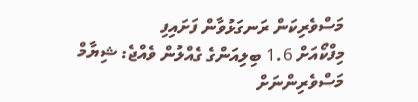މަސްވެރިކަން ރަނގަޅުވާން ފަށައިފި
މިފްކޯއަށް 1.6 ބިލިއަންގެ ގެއްލުން ވެއްޖެ: ޝިޔާމް
މަސްވެރިންނަށް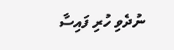ނުދެވި ހުރި ފައިސާ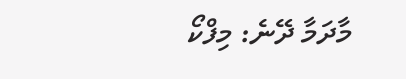މާދަމާ ދޭނެ: މިފްކޯ